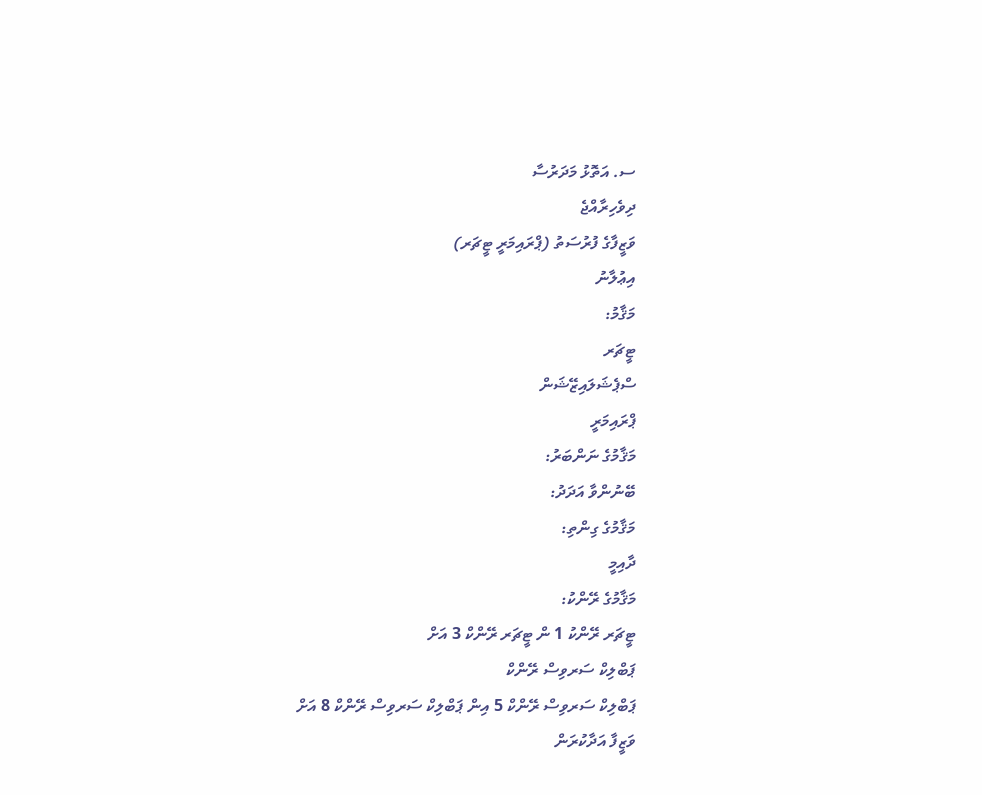ސ. އަތޮޅު މަދަރުސާ
ދިވެހިރާއްޖެ
ވަޒީފާގެ ފުރުސަތު (ޕްރައިމަރީ ޓީޗަރ)
އިޢުލާނު
މަޤާމު:
ޓީޗަރ
ސްޕެޝަލައިޒޭޝަން
ޕްރައިމަރީ
މަޤާމުގެ ނަންބަރު:
ބޭނުންވާ އަދަދު:
މަޤާމުގެ ގިންތި:
ދާއިމީ
މަޤާމުގެ ރޭންކު:
ޓީޗަރ ރޭންކު 1 ން ޓީޗަރ ރޭންކް 3 އަށް
ޕަބްލިކް ސަރވިސް ރޭންކް
ޕަބްލިކް ސަރވިސް ރޭންކް 5 އިން ޕަބްލިކް ސަރވިސް ރޭންކް 8 އަށް
ވަޒީފާ އަދާކުރަން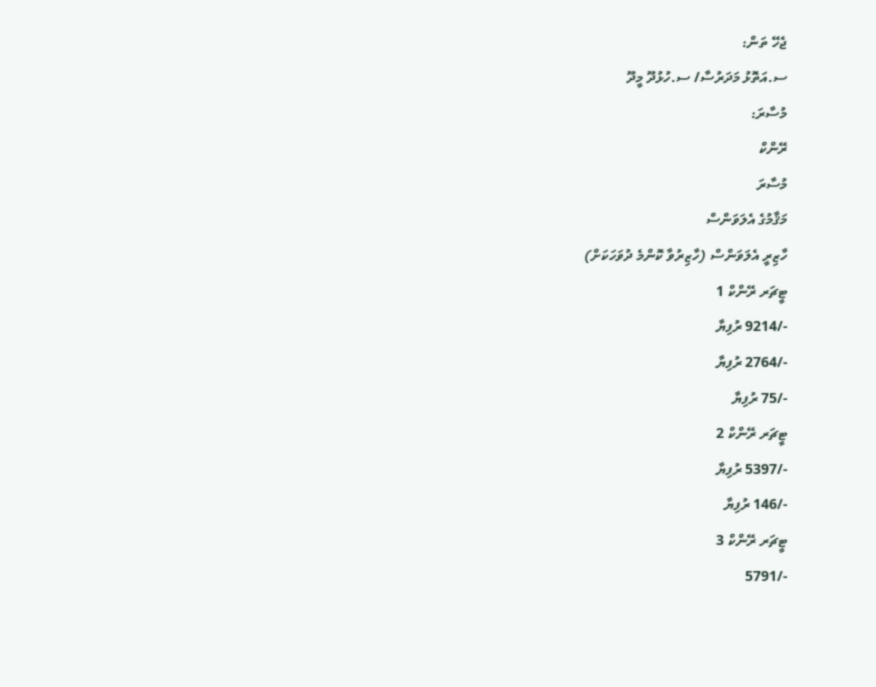ޖެހޭ ތަން:
ސ.އަތޮޅު މަދަރުސާ/ ސ.ހުޅުދޫ މީދޫ
މުސާރަ:
ރޭންކް
މުސާރަ
މަޤާމުގެ އެލަވަންސް
ހާޒިރީ އެލަވަންސް (ހާޒިރުވާ ކޮންމެ ދުވަހަކަށް)
ޓީޗަރ ރޭންކް 1
-/9214 ރުފިޔާ
-/2764 ރުފިޔާ
-/75 ރުފިޔާ
ޓީޗަރ ރޭންކް 2
-/5397 ރުފިޔާ
-/146 ރުފިޔާ
ޓީޗަރ ރޭންކް 3
-/5791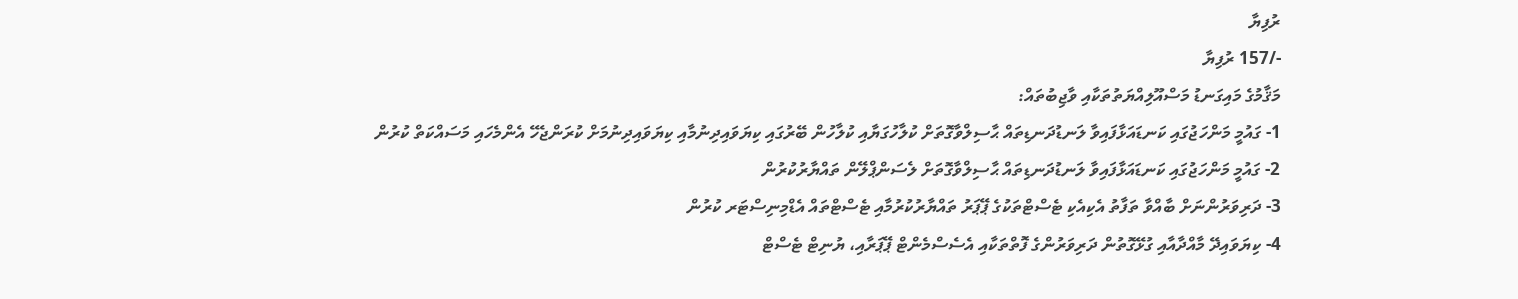ރުފިޔާ
-/157 ރުފިޔާ
މަޤާމުގެ މައިގަނޑު މަސްއޫލިއްޔަތުތަކާއި ވާޖިބުތައް:
1- ގައުމީ މަންހަޖުގައި ކަނޑައަޅާފައިވާ ލަނޑުދަނޑިތައް ޙާސިލްވާގޮތަށް ކުލާހުގަޔާއި ކުލާހުން ބޭރުގައި ކިޔަވައިދިނުމާއި ކިޔަވައިދިނުމަށް ކުރަންޖެހޭ އެންމެހައި މަސައްކަތް ކުރުން
2- ގައުމީ މަންހަޖުގައި ކަނޑައަޅާފައިވާ ލަނޑުދަނޑިތައް ޙާސިލްވާގޮތަށް ލެސަންޕްލޭން ތައްޔާރުކުރުން
3- ދަރިވަރުންނަށް ބާއްވާ ތަފާތު އެކިއެކި ޓެސްޓްތަކުގެ ޕޭޕަރު ތައްޔާރުކުރުމާއި ޓެސްޓްތައް އެޑްމިނިސްޓަރ ކުރުން
4- ކިޔަވައިދޭ މާއްދާއާއި ގުޅޭގޮތުން ދަރިވަރުންގެ ފޮތްތަކާއި އެސެސްމެންޓް ޕޭޕަރާއި، ޔުނިޓް ޓެސްޓް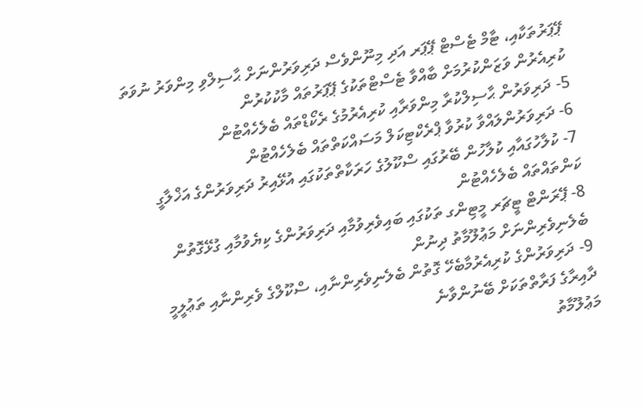ޕޭޕަރުތަކާއި، ޓާމް ޓެސްޓް ޕޭޕަރ އަދި މިނޫންވެސް ދަރިވަރުންނަށް ޙާސިލްވި މިންވަރު ނުވަތަ ކުރިއެރުން ވަޒަންކުރުމަށް ބާއްވާ ޓެސްޓްތަކުގެ ޕޭޕަރުތައް މާކުކުރުން
5- ދަރިވަރުން ޙާސިލްކުރާ މިންވަރާއި ކުރިއެރުމުގެ ރެކޯޑްތައް ބެލެހެއްޓުން
6- ދަރިވަރުންލައްވާ ކުރުވާ ޕްރެކްޓިކަލް މަސައްކަތްތައް ބެލެހެއްޓުން
7- ކުލާހުގައާއި ކުލާހުން ބޭރުގައި ސްކޫލުގެ ހަރަކާތްތަކުގައި އުޅޭއިރު ދަރިވަރުންގެ އަޚްލާގީ ކަންތައްތައް ބެލެހެއްޓުން
8- ޕޭރަންޓް ޓީޗަރ މީޓިންގ ތަކުގައި ބައިވެރިވުމާއި ދަރިވަރުންގެ ކިޔެވުމާއި ގުޅޭގޮތުން ބެލެނިވެރިންނަށް މަޢުލޫމާތު ދިނުން
9- ދަރިވަރުންގެ ކުރިއެރުމާބެހޭ ގޮތުން ބެލެނިވެރިންނާއި، ސްކޫލްގެ ވެރިންނާއި ތަޢުލީމީ ދާއިރާގެ ފަރާތްތަކަށް ބޭނުންވާނެ
މަޢުލޫމާތު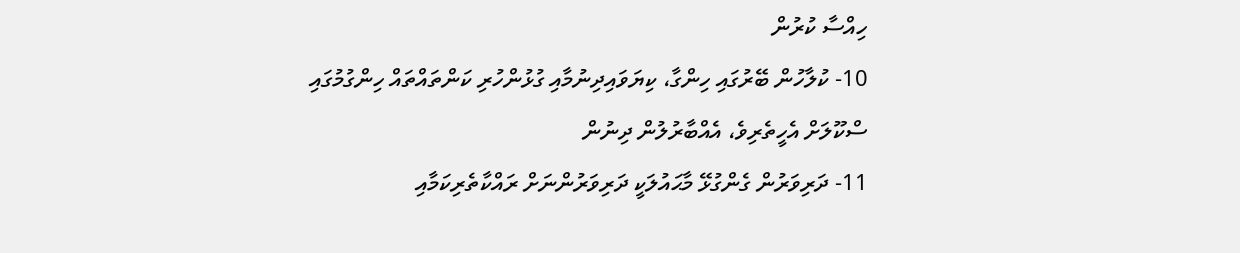ހިއްސާ ކުރުން
10- ކުލާހުން ބޭރުގައި ހިންގާ، ކިޔަވައިދިނުމާއި ގުޅުންހުރި ކަންތައްތައް ހިންގުމުގައި ސްކޫލަށް އެހީތެރިވެ، އެއްބާރުލުން ދިނުން
11- ދަރިވަރުން ގެންގުޅޭ މާޙައުލަކީ ދަރިވަރުންނަށް ރައްކާތެރިކަމާއި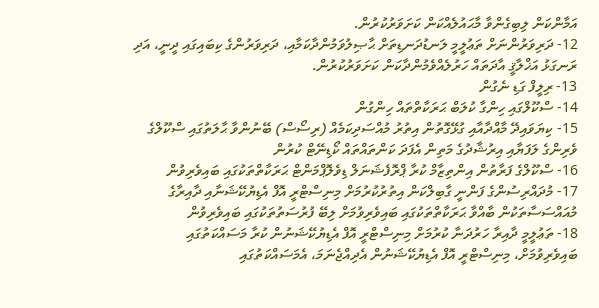އަމާންކަން ލިބިގެންވާ މާޙައުލެއްކަން ކަށަވަރުކުރުން.
12- ދަރިވަރުންނަށް ތަޢުލީމީ ލަނޑުދަނޑިތަށް ޙާޞިލުވަމުންދާކަމާއި، ދަރިވަރުންގެ ކިބައިގައި ދީނީ، އަދި ރަނގަޅު އަޚްލާޤީ އާދަތައް ހަރުލެއްވެމުންދާކަން ކަށަވަރުކުރުން.
13- ރިލީފް ގަޑި ނެގުން
14- ސްކޫލްގައި ހިންގާ ކުލަބް ޙަރަކާތްތައް ހިންގުން
15- ކިޔަވައިދޭ މާއްދާއާއި ގުޅޭގޮތުން އިތުރު މުއްސަދިކަމެއް (ރިސޯސް) ބޭނުންވާ ޙާލަތުގައި ސްކޫލްގެ ވެރިންގެ ލަފަޔާއި އިރުޝާދުގެ މަތިން އެފަދަ ކަންތައްތައް ކޯޑިނޭޓް ކުރުން
16- ސްކޫލްގެ ފަރާތުން އިންތިޒާމް ކުރާ ޕްރޮފެޝަނަލް ޑިވެލޮޕްމަންޓް ޙަރަކާތްތަކުގައި ބައިވެރިވުން
17- މުދައްރިސުންގެ ފަންނީ ގާބިލްކަން އިތުރުކުރުމަށް މިނިސްޓްރީ އޮފް އެޑިޔުކޭޝަނާއި ދާއިރާގެ މުއައްސަސާތަކުން ބާއްވާ ޙަރަކާތްތަކުގައި ބައިވެރިވުމަށް ލިބޭ ފުރުސަތުތަކުގައި ބައިވެރިވުން
18- ތަޢުލީމީ ދާއިރާ ހަރުދަނާ ކުރުމަށް މިނިސްޓްރީ އޮފް އެޑިޔުކޭޝަނުން ކުރާ މަސައްކަތުގައި ބައިވެރިވުމަށް، މިނިސްޓްރީ އޮފް އެޑިޔުކޭޝަނުން އެދިއްޖެނަމަ، އެމަސައްކަތުގައި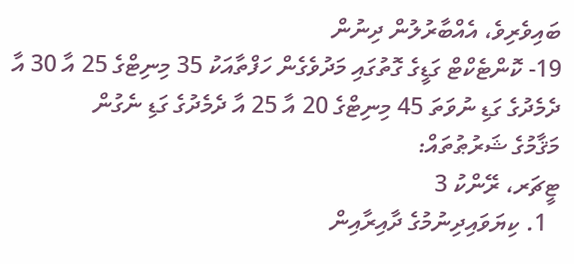ބައިވެރިވެ، އެއްބާރުލުން ދިނުން
19- ކޮންޓެކްޓް ގަޑީގެ ގޮތުގައި މަދުވެގެން ހަފްތާއަކު 35 މިނިޓްގެ 25 އާ 30 އާ ދެމެދުގެ ގަޑި ނުވަތަ 45 މިނިޓްގެ 20 އާ 25 އާ ދެމެދުގެ ގަޑި ނެގުން
މަޤާމުގެ ޝަރުޠުތައް:
ޓީޗަރ، ރޭންކު 3
  1. ކިޔަވައިދިނުމުގެ ދާއިރާއިން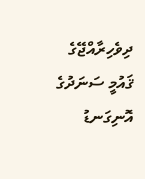ދިވެހިރާއްޖޭގެ ޤައުމީ ސަނަދުގެ އޮނިގަނޑު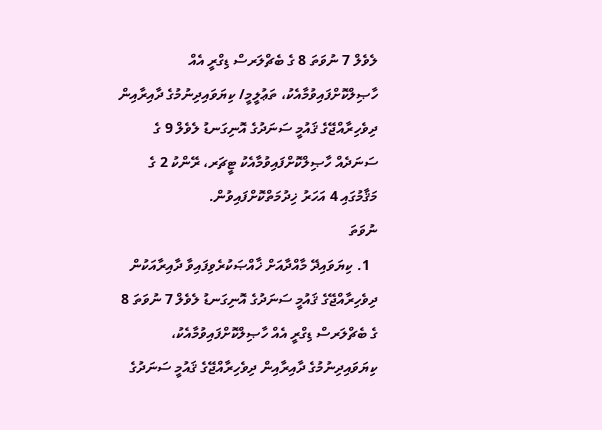ލެވެލް 7 ނުވަތަ 8 ގެ ބެޗްލަރސް ޑިގްރީ އެއް ހާޞިލްކޮށްފައިވުމާއެކު، ތަޢުލީމީ/ ކިޔަވައިދިނުމުގެ ދާއިރާއިން ދިވެހިރާއްޖޭގެ ޤައުމީ ސަނަދުގެ އޮނިގަނޑު ލެވެލް 9 ގެ ސަނަދެއް ހާޞިލްކޮށްފައިވުމާއެކު ޓީޗަރ، ރޭންކު 2 ގެ މަޤާމުގައި 4 އަހަރު ޚިދުމަތްކޮށްފައިވުން.
ނުވަތަ
  1. ކިޔަވައިދޭ މާއްދާއަށް ޚާއްޞަކުރެވިފައިވާ ދާއިރާއަކުން ދިވެހިރާއްޖޭގެ ޤައުމީ ސަނަދުގެ އޮނިގަނޑު ލެވެލް 7 ނުވަތަ 8 ގެ ބެޗްލަރސް ޑިގްރީ އެއް ހާޞިލްކޮށްފައިވުމާއެކު، ކިޔަވައިދިނުމުގެ ދާއިރާއިން ދިވެހިރާއްޖޭގެ ޤައުމީ ސަނަދުގެ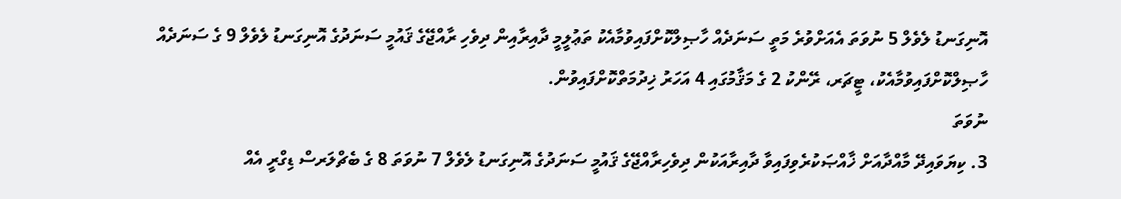އޮނިގަނޑު ލެވެލް 5 ނުވަތަ އެއަށްވުރެ މަތީ ސަނަދެއް ހާޞިލްކޮށްފައިވުމާއެކު ތަޢުލީމީ ދާއިރާއިން ދިވެހި ރާއްޖޭގެ ޤައުމީ ސަނަދުގެ އޮނިގަނޑު ލެވެލް 9 ގެ ސަނަދެއް ހާޞިލްކޮށްފައިވުމާއެކު، ޓީޗަރ، ރޭންކު 2 ގެ މަޤާމުގައި 4 އަހަރު ޚިދުމަތްކޮށްފައިވުން.
ނުވަތަ
3. ކިޔަވައިދޭ މާއްދާއަށް ޚާއްޞަކުރެވިފައިވާ ދާއިރާއަކުން ދިވެހިރާއްޖޭގެ ޤައުމީ ސަނަދުގެ އޮނިގަނޑު ލެވެލް 7 ނުވަތަ 8 ގެ ބެޗްލަރސް ޑިގްރީ އެއް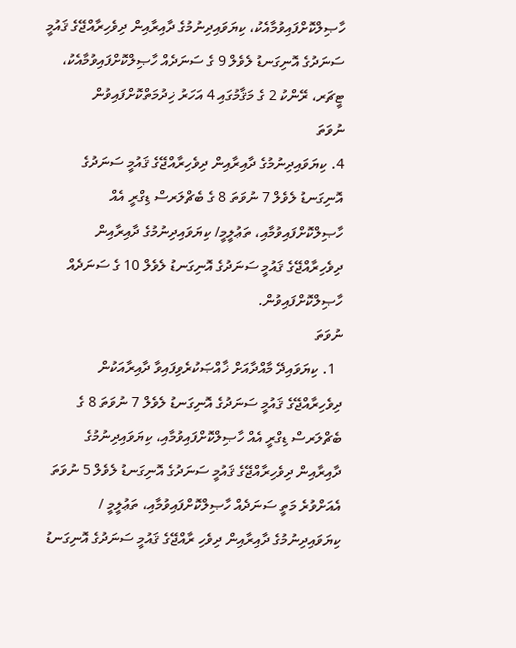ހާޞިލްކޮށްފައިވުމާއެކު، ކިޔަވައިދިނުމުގެ ދާއިރާއިން ދިވެހިރާއްޖޭގެ ޤައުމީ ސަނަދުގެ އޮނިގަނޑު ލެވެލް 9 ގެ ސަނަދެއް ހާޞިލްކޮށްފައިވުމާއެކު، ޓީޗަރ، ރޭންކު 2 ގެ މަޤާމުގައި 4 އަހަރު ޚިދުމަތްކޮށްފައިވުން
ނުވަތަ
4. ކިޔަވައިދިނުމުގެ ދާއިރާއިން ދިވެހިރާއްޖޭގެ ޤައުމީ ސަނަދުގެ އޮނިގަނޑު ލެވެލް 7 ނުވަތަ 8 ގެ ބެޗްލަރސް ޑިގްރީ އެއް ހާޞިލްކޮށްފައިވުމާއި، ތަޢުލީމީ/ ކިޔަވައިދިނުމުގެ ދާއިރާއިން ދިވެހިރާއްޖޭގެ ޤައުމީ ސަނަދުގެ އޮނިގަނޑު ލެވެލް 10 ގެ ސަނަދެއް ހާޞިލްކޮށްފައިވުން.
ނުވަތަ
  1. ކިޔަވައިދޭ މާއްދާއަށް ޚާއްޞަކުރެވިފައިވާ ދާއިރާއަކުން ދިވެހިރާއްޖޭގެ ޤައުމީ ސަނަދުގެ އޮނިގަނޑު ލެވެލް 7 ނުވަތަ 8 ގެ ބެޗްލަރސް ޑިގްރީ އެއް ހާޞިލްކޮށްފައިވުމާއި، ކިޔަވައިދިނުމުގެ ދާއިރާއިން ދިވެހިރާއްޖޭގެ ޤައުމީ ސަނަދުގެ އޮނިގަނޑު ލެވެލް 5 ނުވަތަ އެއަށްވުރެ މަތީ ސަނަދެއް ހާޞިލްކޮށްފައިވުމާއި، ތަޢުލީމީ / ކިޔަވައިދިނުމުގެ ދާއިރާއިން ދިވެހި ރާއްޖޭގެ ޤައުމީ ސަނަދުގެ އޮނިގަނޑު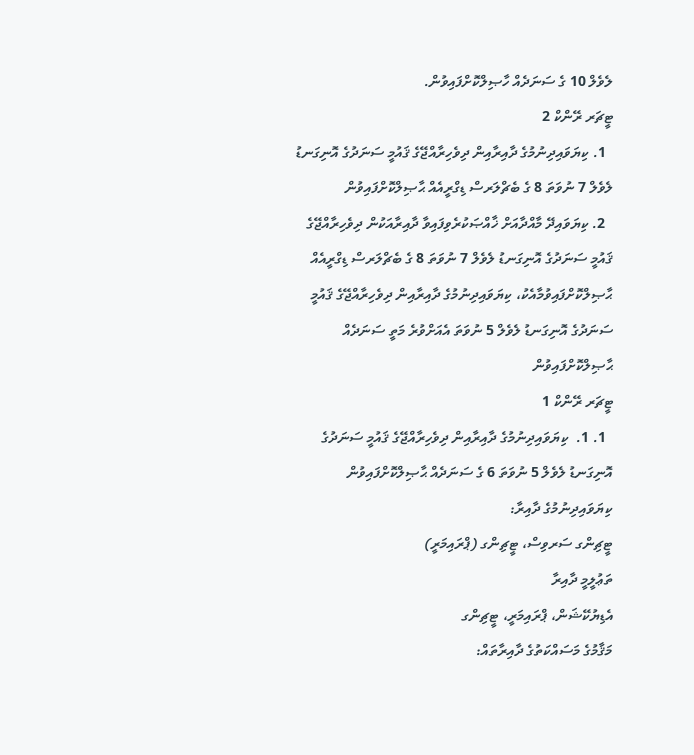ލެވެލް 10 ގެ ސަނަދެއް ހާޞިލްކޮށްފައިވުން.
ޓީޗަރ ރޭންކް 2
  1. ކިޔަވައިދިނުމުގެ ދާއިރާއިން ދިވެހިރާއްޖޭގެ ޤައުމީ ސަނަދުގެ އޮނިގަނޑު ލެވެލް 7 ނުވަތަ 8 ގެ ބެޗްލަރސް ޑިގްރީއެއް ޙާޞިލްކޮށްފައިވުން
  2. ކިޔަވައިދޭ މާއްދާއަށް ޚާއްޞަކުރެވިފައިވާ ދާއިރާއަކުން ދިވެހިރާއްޖޭގެ ޤައުމީ ސަނަދުގެ އޮނިގަނޑު ލެވެލް 7 ނުވަތަ 8 ގެ ބެޗްލަރސް ޑިގްރީއެއް ޙާޞިލްކޮށްފައިވުމާއެކު، ކިޔަވައިދިނުމުގެ ދާއިރާއިން ދިވެހިރާއްޖޭގެ ޤައުމީ ސަނަދުގެ އޮނިގަނޑު ލެވެލް 5 ނުވަތަ އެއަށްވުރެ މަތީ ސަނަދެއް ޙާޞިލްކޮށްފައިވުން
ޓީޗަރ ރޭންކް 1
  1. 1.  ކިޔަވައިދިނުމުގެ ދާއިރާއިން ދިވެހިރާއްޖޭގެ ޤައުމީ ސަނަދުގެ އޮނިގަނޑު ލެވެލް 5 ނުވަތަ 6 ގެ ސަނަދެއް ޙާޞިލްކޮށްފައިވުން
ކިޔަވައިދިނުމުގެ ދާއިރާ:
ޓީޗިންގ ސަރވިސް، ޓީޗިންގ (ޕްރައިމަރީ)
ތަޢުލީމީ ދާއިރާ
އެޑިޔުކޭޝަން، ޕްރައިމަރީ، ޓީޗިންގ
މަޤާމުގެ މަސައްކަތުގެ ދާއިރާތައް: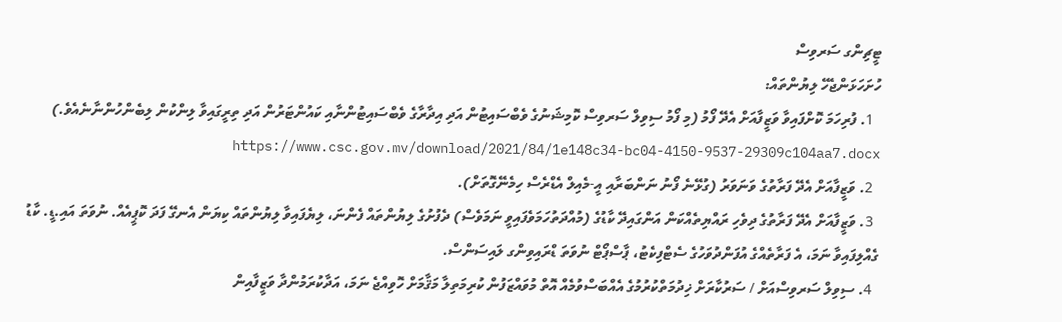ޓީޗިންގ ސަރވިސް
ހުށަހަޅަންޖެހޭ ލިޔުންތައް:
  1. ފުރިހަމަ ކޮށްފައިވާ ވަޒީފާއަށް އެދޭ ފޯމު (މި ފޯމު ސިވިލް ސަރވިސް ކޮމިޝަނުގެ ވެބްސައިޓުން އަދި އިދާރާގެ ވެބްސައިޓުންނާއި ކައުންޓަރުން އަދި ތިރީގައިވާ ލިންކުން ލިބެންހުންނާނެއެވެ.)  https://www.csc.gov.mv/download/2021/84/1e148c34-bc04-4150-9537-29309c104aa7.docx
  2. ވަޒީފާއަށް އެދޭ ފަރާތުގެ ވަނަވަރު (ގުޅޭނެ ފޯނު ނަންބަރާއި އީ-މެއިލް އެޑްރެސް ހިމެނޭގޮތަށް).
  3. ވަޒީފާއަށް އެދޭ ފަރާތުގެ ދިވެހި ރައްޔިތެއްކަން އަންގައިދޭ ކާޑުގެ (މުއްދަތުހަމަވެފައިވީ ނަމަވެސް) ދެފުށުގެ ލިޔުންތައް ފެންނަ، ލިޔެފައިވާ ލިޔުންތައް ކިޔަން އެނގޭ ފަދަ ކޮޕީއެއް. ނުވަތަ އައި.ޑީ. ކާޑު ގެއްލިފައިވާ ނަމަ، އެ ފަރާތެއްގެ އުފަންދުވަހުގެ ސެޓްފިކެޓު، ޕާސްޕޯޓް ނުވަތަ ޑްރައިވިންގ ލައިސަންސް.
  4. ސިވިލް ސަރވިސްއަށް / ސަރުކާރަށް ޚިދުމަތްކުރުމުގެ އެއްބަސްވުމެއް އޮތް މުވައްޒަފުން ކުރިމަތިލާ މަޤާމަށް ހޮވިއްޖެ ނަމަ، އަދާކުރަމުންދާ ވަޒީފާއިން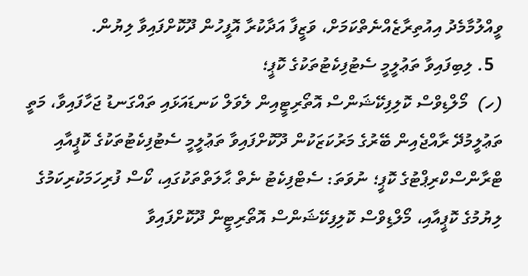ވީއްލުމާމެދު އިއުތިރާޒެއްނެތްކަމަށް، ވަޒީފާ އަދާކުރާ އޮފީހުން ދޫކޮށްފައިވާ ލިޔުން.
  5. ލިބިފައިވާ ތަޢުލީމީ ސެޓުފިކެޓުތަކުގެ ކޮޕީ؛
(ހ)  މޯލްޑިވްސް ކޮލިފިކޭޝަންސް އޮތޯރިޓީއިން ލެވަލް ކަނޑައަޅައި ތައްގަނޑު ޖަހާފައިވާ، މަތީ ތަޢުލީމުދޭ ރާއްޖެއިން ބޭރުގެ މަރުކަޒަކުން ދޫކޮށްފައިވާ ތަޢުލީމީ ސެޓުފިކެޓުތަކުގެ ކޮޕީއާއި ޓްރާންސްކްރިޕްޓުގެ ކޮޕީ؛ ނުވަތަ: ސެޓްފިކެޓު ނެތް ޙާލަތްތަކުގައި، ކޯސް ފުރިހަމަކުރިކަމުގެ ލިޔުމުގެ ކޮޕީއާއި، މޯލްޑިވްސް ކޮލިފިކޭޝަންސް އޮތޯރިޓީން ދޫކޮށްފައިވާ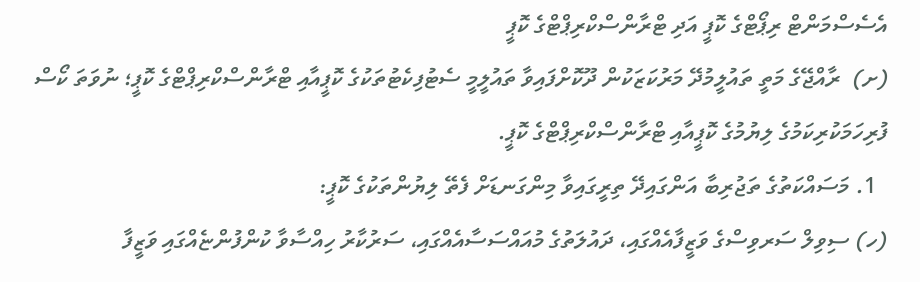އެސެސްމަންޓް ރިޕޯޓްގެ ކޮޕީ އަދި ޓްރާންސްކްރިޕްޓްގެ ކޮޕީ
(ށ)  ރާއްޖޭގެ މަތީ ތައުލީމުދޭ މަރުކަޒަކުން ދޫކޮށްފައިވާ ތައުލީމީ ސެޓުފިކެޓުތަކުގެ ކޮޕީއާއި ޓްރާންސްކްރިޕްޓްގެ ކޮޕީ؛ ނުވަތަ ކޯސް ފުރިހަމަކުރިކަމުގެ ލިޔުމުގެ ކޮޕީއާއި ޓްރާންސްކްރިޕްޓްގެ ކޮޕީ.
  1. މަސައްކަތުގެ ތަޖުރިބާ އަންގައިދޭ ތިރީގައިވާ މިންގަނޑަށް ފެތޭ ލިޔުންތަކުގެ ކޮޕީ:
(ހ) ސިވިލް ސަރވިސްގެ ވަޒީފާއެއްގައި، ދައުލަތުގެ މުއައްސަސާއެއްގައި، ސަރުކާރު ހިއްސާވާ ކުންފުންޏެއްގައި ވަޒީފާ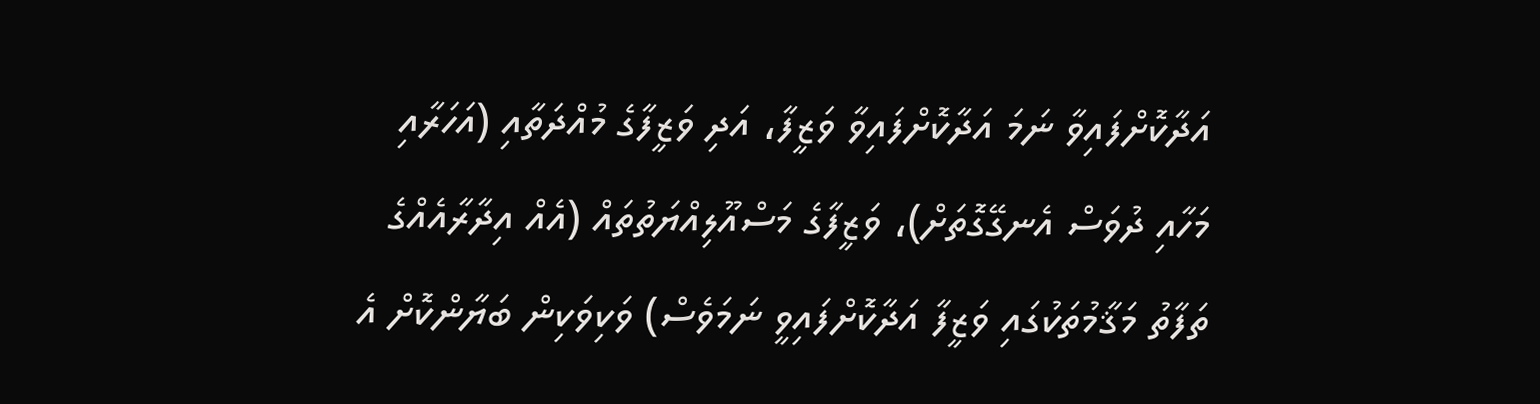އަދާކޮށްފައިވާ ނަމަ އަދާކޮށްފައިވާ ވަޒީފާ، އަދި ވަޒީފާގެ މުއްދަތާއި (އަހަރާއި މަހާއި ދުވަސް އެނގޭގޮތަށް)، ވަޒީފާގެ މަސްއޫލިއްޔަތުތައް (އެއް އިދާރާއެއްގެ ތަފާތު މަޤާމުތަކުގައި ވަޒީފާ އަދާކޮށްފައިވީ ނަމަވެސް) ވަކިވަކިން ބަޔާންކޮށް އެ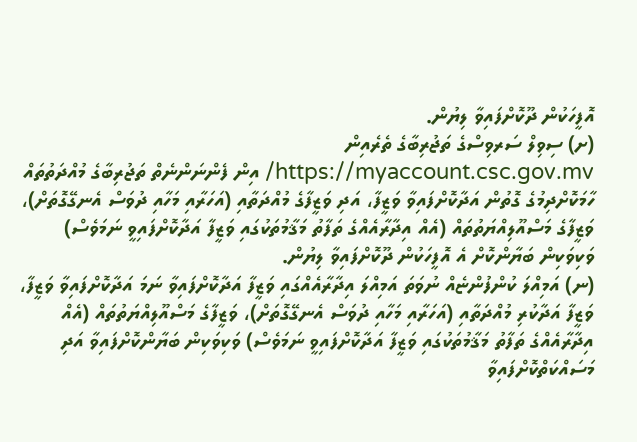އޮފީހަކުން ދޫކޮށްފައިވާ ލިޔުން.
(ށ) ސިވިލް ސަރވިސްގެ ތަޖުރިބާގެ ތެރެއިން https://myaccount.csc.gov.mv/ އިން ފެންނަންނެތް ތަޖުރިބާގެ މުއްދަތުތައް ހާމަކޮށްދިމުގެ ގޮތުން އަދާކޮށްފައިވާ ވަޒީފާ، އަދި ވަޒީފާގެ މުއްދަތާއި (އަހަރާއި މަހާއި ދުވަސް އެނގޭގޮތަށް)، ވަޒީފާގެ މަސްއޫލިއްޔަތުތައް (އެއް އިދާރާއެއްގެ ތަފާތު މަޤާމުތަކުގައި ވަޒީފާ އަދާކޮށްފައިވީ ނަމަވެސް) ވަކިވަކިން ބަޔާންކޮށް އެ އޮފީހަކުން ދޫކޮށްފައިވާ ލިޔުން.
(ނ) އަމިއްލަ ކުންފުންޏެއް ނުވަތަ އަމިއްލަ އިދާރާއެއްގައި ވަޒީފާ އަދާކޮށްފައިވާ ނަމަ އަދާކޮށްފައިވާ ވަޒީފާ، ވަޒީފާ އަދާކުރި މުއްދަތާއި (އަހަރާއި މަހާއި ދުވަސް އެނގޭގޮތަށް)، ވަޒީފާގެ މަސްއޫލިއްޔަތުތައް (އެއް އިދާރާއެއްގެ ތަފާތު މަޤާމުތަކުގައި ވަޒީފާ އަދާކޮށްފައިވީ ނަމަވެސް) ވަކިވަކިން ބަޔާންކޮށްފައިވާ އަދި މަސައްކަތްކޮށްފައިވާ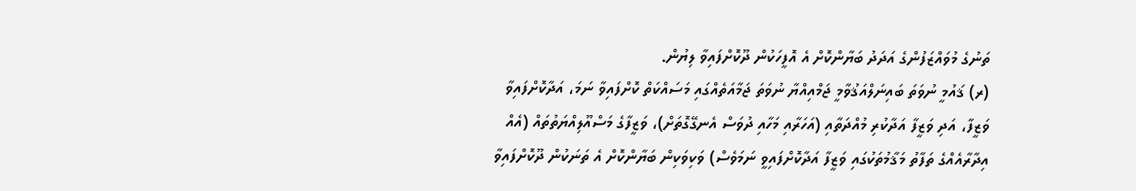ތަނުގެ މުވައްޒަފުންގެ އަދަދު ބަޔާންކޮށް އެ އޮފީހަކުން ދޫކޮށްފައިވާ ލިޔުން.
(ރ) ޤައުމީ ނުވަތަ ބައިނަލްއަޤުވާމީ ޖަމްއިއްޔާ ނުވަތަ ޖަމާއަތެއްގައި މަސައްކަތް ކޮށްފައިވާ ނަމަ، އަދާކޮށްފައިވާ ވަޒީފާ، އަދި ވަޒީފާ އަދާކުރި މުއްދަތާއި (އަހަރާއި މަހާއި ދުވަސް އެނގޭގޮތަށް)، ވަޒީފާގެ މަސްއޫލިއްޔަތުތައް (އެއް އިދާރާއެއްގެ ތަފާތު މަޤާމުތަކުގައި ވަޒީފާ އަދާކޮށްފައިވީ ނަމަވެސް) ވަކިވަކިން ބަޔާންކޮށް އެ ތަނަކުން ދޫކޮށްފައިވާ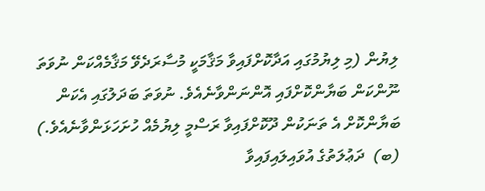ލިޔުން (މި ލިޔުމުގައި އަދާކޮށްފައިވާ މަޤާމަކީ މުސާރަދެވޭ މަޤާމެއްކަން ނުވަތަ ނޫންކަން ބަޔާންކޮށްފައި އޮންނަންވާނެއެވެ. ނުވަތަ ބަދަލުގައި އެކަން ބަޔާންކޮށް އެ ތަނަކުން ދޫކޮށްފައިވާ ރަސްމީ ލިޔުމެއް ހުށަހަޅަންވާނެއެވެ.)
(ބ)  ދަޢުލަތުގެ އުވައިލައިފައިވާ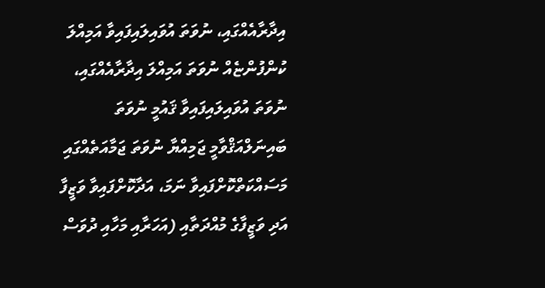އިދާރާއެއްގައި، ނުވަތަ އުވައިލައިފައިވާ އަމިއްލަ ކުންފުންޏެއް ނުވަތަ އަމިއްލަ އިދާރާއެއްގައި، ނުވަތަ އުވައިލައިފައިވާ ޤައުމީ ނުވަތަ ބައިނަލްއަޤްވާމީ ޖަމިއްޔާ ނުވަތަ ޖަމާއަތެއްގައި މަސައްކަތްކޮށްފައިވާ ނަމަ، އަދާކޮށްފައިވާ ވަޒީފާ އަދި ވަޒީފާގެ މުއްދަތާއި (އަހަރާއި މަހާއި ދުވަސް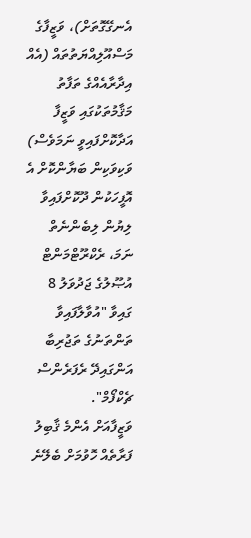އެނގޭގޮތަށް)، ވަޒީފާގެ މަސްއޫލިއްޔަތުތައް (އެއް އިދާރާއެއްގެ ތަފާތު މަޤާމުތަކުގައި ވަޒީފާ އަދާކޮށްފައިވީ ނަމަވެސް) ވަކިވަކިން ބަޔާންކޮށް އެ އޮފީހަކުން ދޫކޮށްފައިވާ ލިޔުން ލިބެންނެތް ނަމަ، ރެކްރޫޓްމަންޓް އުޞޫލުގެ ޖަދުވަލު 8 ގައިވާ "އުވާލާފައިވާ ތަންތަނުގެ ތަޖުރިބާ އަންގައިދޭ ރެފަރެންސް ޗެކްފޯމް".
ވަޒީފާއަށް އެންމެ ޤާބިލު ފަރާތެއް ހޮވުމަށް ބެލޭނެ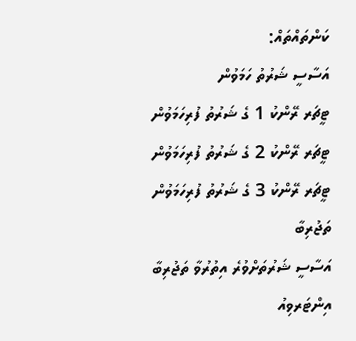ކަންތައްތައް:
އަސާސީ ޝަރުތު ހަމަވުން
ޓީޗަރ ރޭންކު 1 ގެ ޝަރުތު ފުރިހަމަވުން
ޓީޗަރ ރޭންކު 2 ގެ ޝަރުތު ފުރިހަމަވުން
ޓީޗަރ ރޭންކު 3 ގެ ޝަރުތު ފުރިހަމަވުން
ތަޖުރިބާ
އަސާސީ ޝަރުތަށްވުރެ އިތުރުވާ ތަޖުރިބާ
އިންޓަރވިއު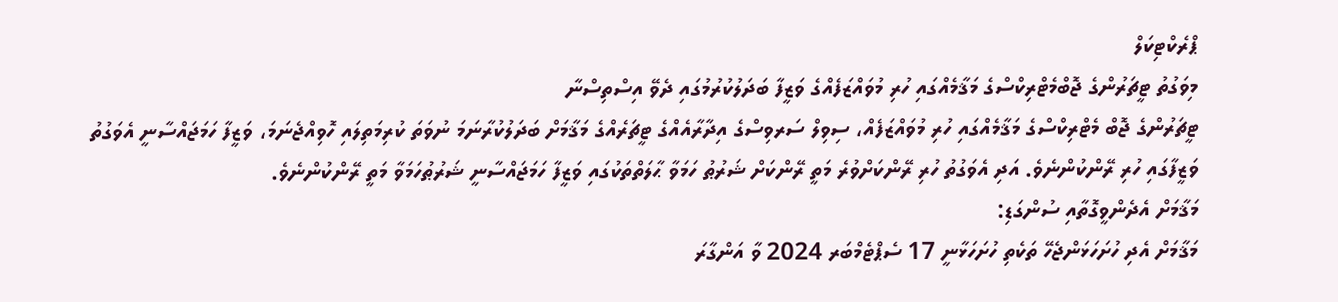ޕްރެކްޓިކަލް
މިވަގުތު ޓީޗަރުންގެ ޖޮބްމެޓްރިކްސްގެ މަޤާމެއްގައި ހުރި މުވައްޒަފެއްގެ ވަޒީފާ ބަދަލުކުރުމުގައި ދެވޭ އިސްތިސްނާ
ޓީޗަރުންގެ ޖޮބް މެޓްރިކްސްގެ މަޤާމެއްގައި ހުރި މުވައްޒަފެއް، ސިވިލް ސަރވިސްގެ އިދާރާއެއްގެ ޓީޗަރެއްގެ މަޤާމަށް ބަދަލުކުރާނަމަ ނުވަތަ ކުރިމަތިލައި ހޮވިއްޖެނަމަ، ވަޒީފާ ހަމަޖައްސާނީ އެވަގުތު ވަޒީފާގައި ހުރި ރޭންކުންނެވެ. އަދި އެވަގުތު ހުރި ރޭންކަށްވުރެ މަތީ ރޭންކަށް ޝަރުޠު ހަމަވާ ޙާލަތްތަކުގައި ވަޒީފާ ހަމަޖައްސާނީ ޝަރުޠުހަމަވާ މަތީ ރޭންކުންނެވެ.
މަޤާމަށް އެދެންވީގޮތާއި ސުންގަޑި:
މަޤާމަށް އެދި ހުށަހަޅަންޖެހޭ ތަކެތި ހުށަހަޅާނީ 17 ސެޕްޓެމްބަރ 2024 ވާ އަންގާރަ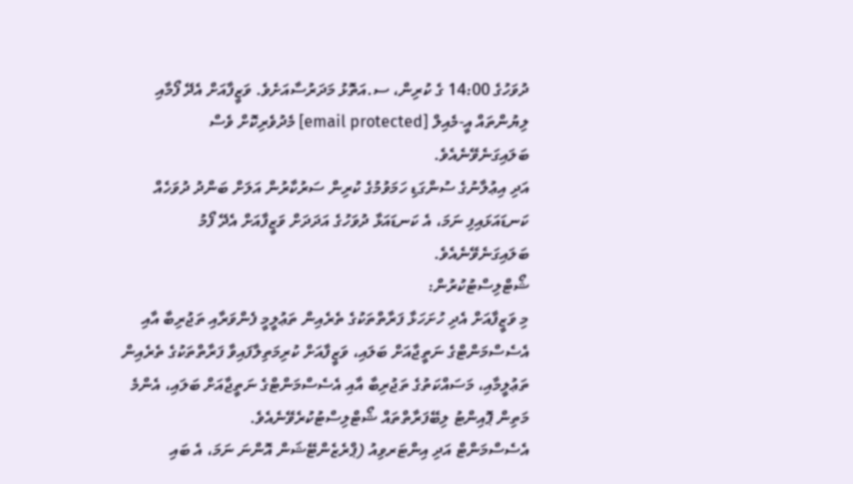ދުވަހުގެ 14:00 ގެ ކުރިން، ސ.އަތޮޅު މަދަރުސާއަށެވެ. ވަޒީފާއަށް އެދޭ ފޯމާއި ލިޔުންތައް އީ-މެއިލް [email protected] މެދުވެރިކޮށް ވެސް ބަލައިގަނެވޭނެއެވެ.
އަދި އިޢުލާނުގެ ސުންގަޑި ހަމަވުމުގެ ކުރިން ސަރުކާރުން އަލަށް ބަންދު ދުވަހެއް ކަނޑައަޅައިފި ނަމަ، އެ ކަނޑައަޅާ ދުވަހުގެ އަދަދަށް ވަޒީފާއަށް އެދޭ ފޯމު ބަލައިގަނެވޭނެއެވެ.
ޝޯޓްލިސްޓުކުރުން:
މި ވަޒީފާއަށް އެދި ހުށަހަޅާ ފަރާތްތަކުގެ ތެރެއިން ތަޢުލީމީ ފެންވަރާއި ތަޖުރިބާ އާއި އެސެސްމަންޓްގެ ނަތީޖާއަށް ބަލައި، ވަޒީފާއަށް ކުރިމަތިލާފައިވާ ފަރާތްތަކުގެ ތެރެއިން ތަޢުލީމާއި، މަސައްކަތުގެ ތަޖުރިބާ އާއި އެސެސްމަންޓްގެ ނަތީޖާއަށް ބަލައި، އެންމެ މަތިން ޕޮއިންޓު ލިބޭފަރާތްތައް ޝޯޓްލިސްޓުކުރެވޭނެއެވެ.
އެސެސްމަންޓް އަދި އިންޓަރވިއު (ޕްރެޒެންޓޭޝަން އޮންނަ ނަމަ، އެ ބައި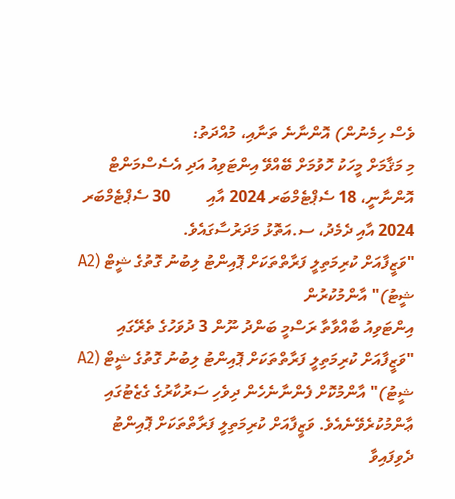ވެސް ހިމެނުން) އޮންނާނެ ތަނާއި، މުއްދަތު:
މި މަޤާމަށް މީހަކު ހޮވުމަށް ބޭއްވޭ އިންޓަވިއު އަދި އެސެސްމަންޓް އޮންނާނީ، 18 ސެޕްޓެމްބަރ 2024 އާއި         30 ސެޕްޓެމްބަރ 2024 އާއި ދެމެދު، ސ.އަތޮޅު މަދަރުސާގައެވެ.
"ވަޒީފާއަށް ކުރިމަތިލީ ފަރާތްތަކަށް ޕޮއިންޓު ލިބުނު ގޮތުގެ ޝީޓް (A2 ޝީޓު)" އާންމުކުރުން
އިންޓަވިއު ބާއްވާތާ ރަސްމީ ބަންދު ނޫން 3 ދުވަހުގެ ތެރޭގައި "ވަޒީފާއަށް ކުރިމަތިލީ ފަރާތްތަކަށް ޕޮއިންޓު ލިބުނު ގޮތުގެ ޝީޓް (A2 ޝީޓު)" އާންމުކޮށް ފެންނާނެހެން ދިވެހި ސަރުކާރުގެ ގެޒެޓުގައި ޢާންމުކުރެވޭނެއެވެ. ވަޒީފާއަށް ކުރިމަތިލީ ފަރާތްތަކަށް ޕޮއިންޓު ދެވިފައިވާ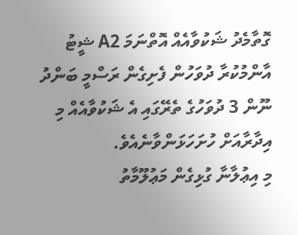ގޮތާމެދު ޝަކުވާއެއް އޮތްނަމަ A2 ޝީޓު އާންމުކުރާ ދުވަހުން ފެށިގެން ރަސްމީ ބަންދު ނޫން 3 ދުވަހުގެ ތެރޭގައި އެ ޝަކުވާއެއް މި އިދާރާއަށް ހުށަހަޅަންވާނެއެވެ.
މި އިޢުލާނާ ގުޅިގެން މަޢުލޫމާތު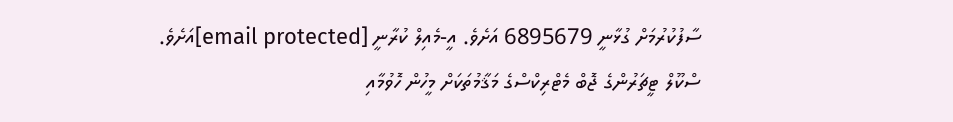ސާފުކުރުމަށް ގުޅާނީ 6895679 އަށެވެ. އީ-މެއިލް ކުރާނީ [email protected]އަށެވެ.
ސްކޫލް ޓީޗަރުންގެ ޖޮބް މެޓްރިކްސްގެ މަޤާމުތަކަށް މީހުން ހޮވުމާއި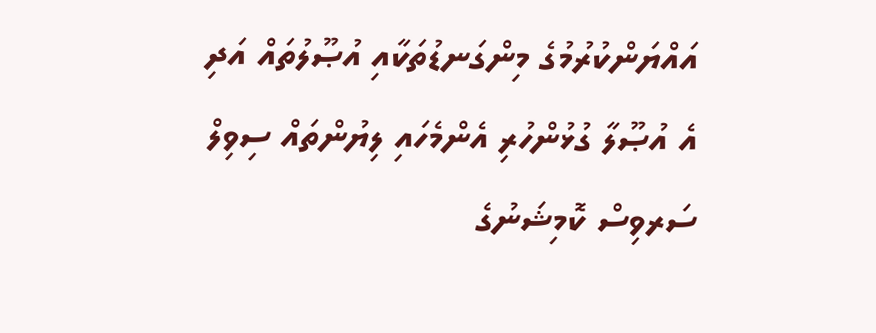އައްޔަންކުރުމުގެ މިންގަނޑުތަކާއި އުޞޫލުތައް އަދި އެ އުޞޫލާ ގުޅުންހުރި އެންމެހައި ލިޔުންތައް ސިވިލް ސަރވިސް ކޮމިޝަނުގެ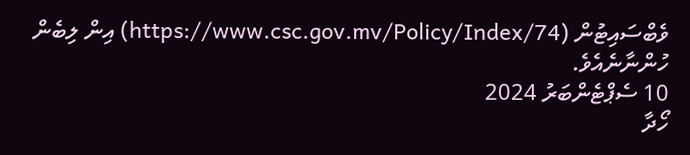ވެބްސައިޓުން (https://www.csc.gov.mv/Policy/Index/74) އިން ލިބެން ހުންނާނެއެވެ.
10 ސެޕްޓެންބަރު 2024
ހޯދާ